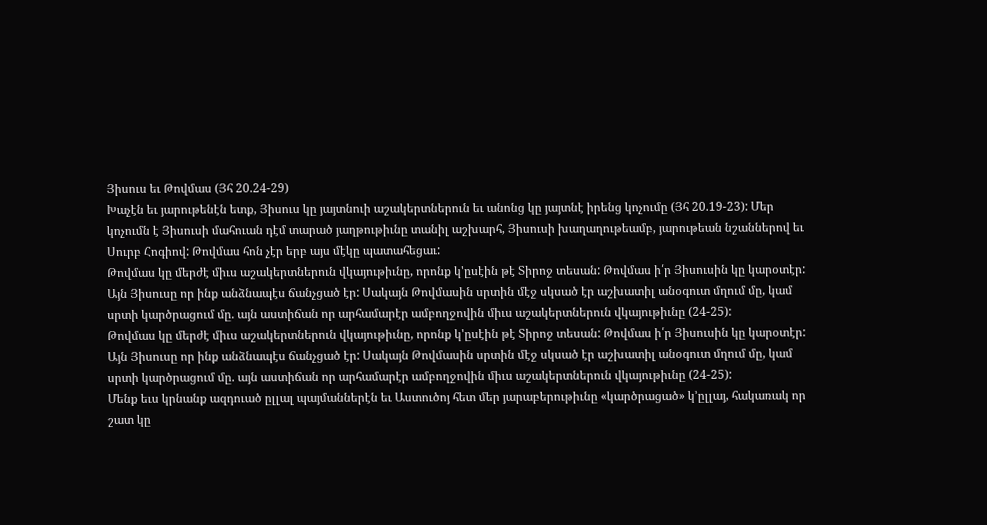Յիսուս եւ Թովմաս (Յհ 20.24-29)
Խաչէն եւ յարութենէն ետք, Յիսուս կը յայտնուի աշակերտներուն եւ անոնց կը յայտնէ իրենց կոչումը (Յհ 20.19-23): Մեր կոչումն է Յիսուսի մահուան դէմ տարած յաղթութիւնը տանիլ աշխարհ, Յիսուսի խաղաղութեամբ, յարութեան նշաններով եւ Սուրբ Հոգիով: Թովմաս հոն չէր երբ այս մէկը պատահեցաւ:
Թովմաս կը մերժէ միւս աշակերտներուն վկայութիւնը, որոնք կ'ըսէին թէ Տիրոջ տեսան: Թովմաս ի՛ր Յիսուսին կը կարօտէր: Այն Յիսուսը որ ինք անձնապէս ճանչցած էր: Սակայն Թովմասին սրտին մէջ սկսած էր աշխատիլ անօգուտ մղում մը, կամ սրտի կարծրացում մը. այն աստիճան որ արհամարէր ամբողջովին միւս աշակերտներուն վկայութիւնը (24-25):
Թովմաս կը մերժէ միւս աշակերտներուն վկայութիւնը, որոնք կ'ըսէին թէ Տիրոջ տեսան: Թովմաս ի՛ր Յիսուսին կը կարօտէր: Այն Յիսուսը որ ինք անձնապէս ճանչցած էր: Սակայն Թովմասին սրտին մէջ սկսած էր աշխատիլ անօգուտ մղում մը, կամ սրտի կարծրացում մը. այն աստիճան որ արհամարէր ամբողջովին միւս աշակերտներուն վկայութիւնը (24-25):
Մենք եւս կրնանք ազդուած ըլլալ պայմաններէն եւ Աստուծոյ հետ մեր յարաբերութիւնը «կարծրացած» կ’ըլլայ, հակառակ որ շատ կը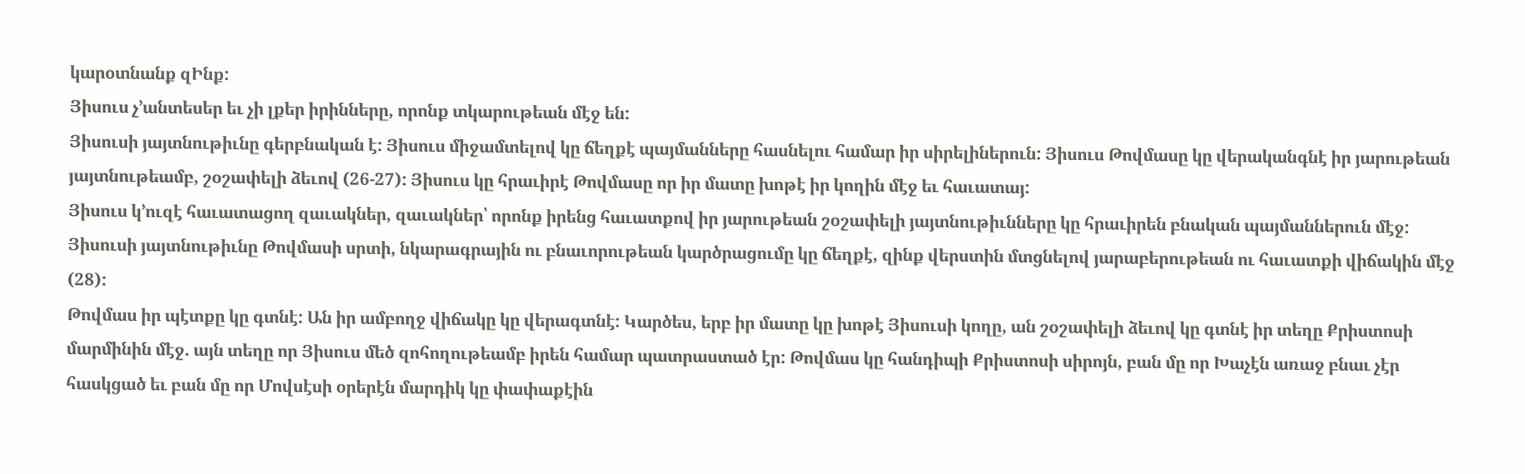կարօտնանք զԻնք:
Յիսուս չ’անտեսեր եւ չի լքեր իրինները, որոնք տկարութեան մէջ են:
Յիսուսի յայտնութիւնը գերբնական է: Յիսուս միջամտելով կը ճեղքէ պայմանները հասնելու համար իր սիրելիներուն: Յիսուս Թովմասը կը վերականգնէ իր յարութեան յայտնութեամբ, շօշափելի ձեւով (26-27): Յիսուս կը հրաւիրէ Թովմասը որ իր մատը խոթէ իր կողին մէջ եւ հաւատայ:
Յիսուս կ’ուզէ հաւատացող զաւակներ, զաւակներ՝ որոնք իրենց հաւատքով իր յարութեան շօշափելի յայտնութիւնները կը հրաւիրեն բնական պայմաններուն մէջ:
Յիսուսի յայտնութիւնը Թովմասի սրտի, նկարագրային ու բնաւորութեան կարծրացումը կը ճեղքէ, զինք վերստին մտցնելով յարաբերութեան ու հաւատքի վիճակին մէջ (28):
Թովմաս իր պէտքը կը գտնէ: Ան իր ամբողջ վիճակը կը վերագտնէ: Կարծես, երբ իր մատը կը խոթէ Յիսուսի կողը, ան շօշափելի ձեւով կը գտնէ իր տեղը Քրիստոսի մարմինին մէջ. այն տեղը որ Յիսուս մեծ զոհողութեամբ իրեն համար պատրաստած էր: Թովմաս կը հանդիպի Քրիստոսի սիրոյն, բան մը որ Խաչէն առաջ բնաւ չէր հասկցած եւ բան մը որ Մովսէսի օրերէն մարդիկ կը փափաքէին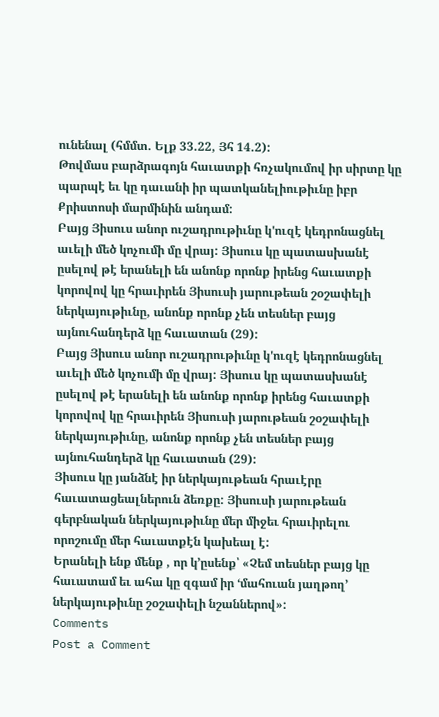ունենալ (հմմտ. Ելք 33.22, Յհ 14.2):
Թովմաս բարձրագոյն հաւատքի հռչակումով իր սիրտը կը պարպէ եւ կը դաւանի իր պատկանելիութիւնը իբր Քրիստոսի մարմինին անդամ:
Բայց Յիսուս անոր ուշադրութիւնը կ'ուզէ կեդրոնացնել աւելի մեծ կոչումի մը վրայ: Յիսուս կը պատասխանէ ըսելով թէ երանելի են անոնք որոնք իրենց հաւատքի կորովով կը հրաւիրեն Յիսուսի յարութեան շօշափելի ներկայութիւնը, անոնք որոնք չեն տեսներ բայց այնուհանդերձ կը հաւատան (29):
Բայց Յիսուս անոր ուշադրութիւնը կ'ուզէ կեդրոնացնել աւելի մեծ կոչումի մը վրայ: Յիսուս կը պատասխանէ ըսելով թէ երանելի են անոնք որոնք իրենց հաւատքի կորովով կը հրաւիրեն Յիսուսի յարութեան շօշափելի ներկայութիւնը, անոնք որոնք չեն տեսներ բայց այնուհանդերձ կը հաւատան (29):
Յիսուս կը յանձնէ իր ներկայութեան հրաւէրը հաւատացեալներուն ձեռքը: Յիսուսի յարութեան գերբնական ներկայութիւնը մեր միջեւ հրաւիրելու որոշումը մեր հաւատքէն կախեալ է:
Երանելի ենք մենք , որ կ’ըսենք՝ «Չեմ տեսներ բայց կը հաւատամ եւ ահա կը զգամ իր ‘մահուան յաղթող’ ներկայութիւնը շօշափելի նշաններով»:
Comments
Post a Comment